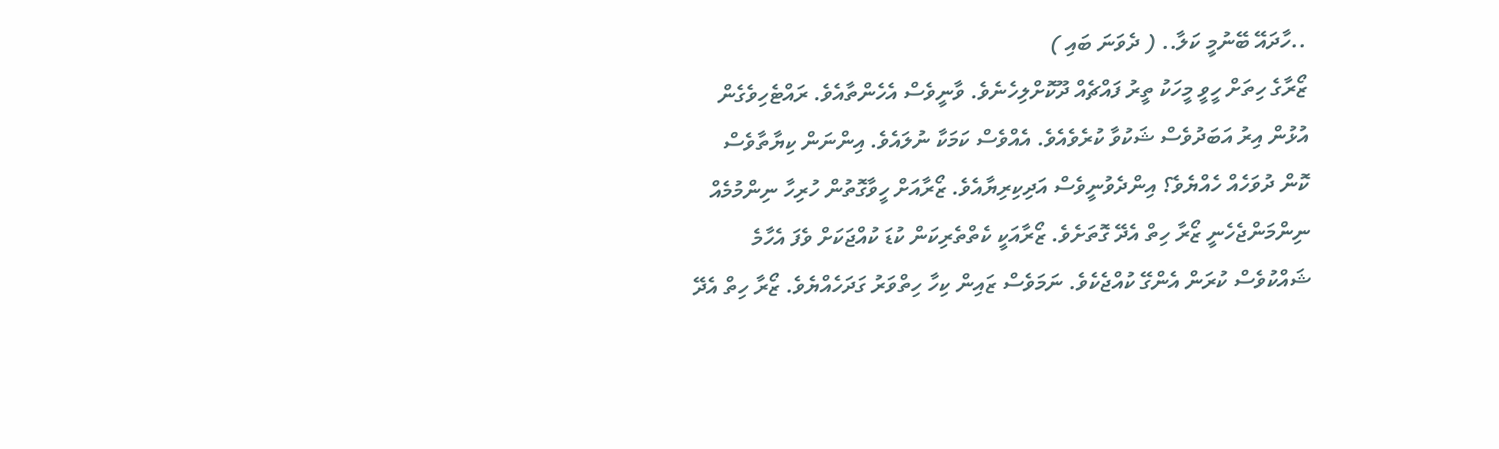..ހާދައޭ ބޭނުމީ ކަލާ.. ( ދެވަނަ ބައި )
ޒޯރާގެ ހިތަށް ހީވީ މީހަކު ތީރު ފައްޗެއް ދޫކޮށްލިހެނެވެ. ވާނީވެސް އެހެންތާއެވެ. ރައްޓެހިވެގެން އުޅުން އިރު އަބަދުވެސް ޝަކުވާ ކުރެވެއެވެ. އެއްވެސް ކަމަކާ ނުލައެވެ. އިންނަން ކިޔާތާވެސް ކޮން ދުވަހެއް ހެއްޔެވެ؟ އިންދެވުނީވެސް އަދިކިރިޔާއެވެ. ޒޯރާއަށް ހީވާގޮތުން ހުރިހާ ނިންމުމެއް ނިންމަންޖެހެނީ ޒޯރާ ހިތް އެދޭ ގޮތަށެވެ. ޒޯރާއަކީ ކެތްތެރިކަން ކުޑަ ކުއްޖަކަށް ވެފަ އެހާމެ ޝައްކުވެސް ކުރަން އެންގޭ ކުއްޖެކެވެ. ނަމަވެސް ޒައިން ކިހާ ހިތްވަރު ގަދަހެއްޔެވެ. ޒޯރާ ހިތް އެދޭ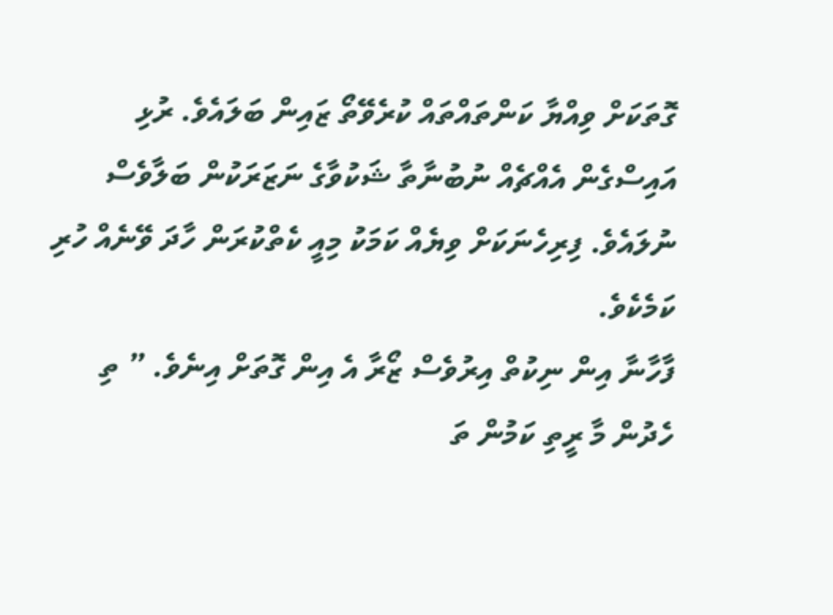ގޮތަކަށް ވިއްޔާ ކަންތައްތައް ކުރެވޭތޯ ޒައިން ބަލައެވެ. ރުޅި އައިސްގެން އެއްޗެއް ނުބުނާތާ ޝަކުވާގެ ނަޒަރަކުން ބަލާވެސް ނުލައެވެ. ފިރިހެނަކަށް ވިޔެއް ކަމަކު މިއީ ކެތްކުރަން ހާދަ ވޭނެއް ހުރި ކަމެކެވެ.
ފާހާނާ އިން ނިކުތް އިރުވެސް ޒޯރާ އެ އިން ގޮތަށް އިނެވެ. ” ތި ހެދުން މާ ރީތި ކަމުން ތަ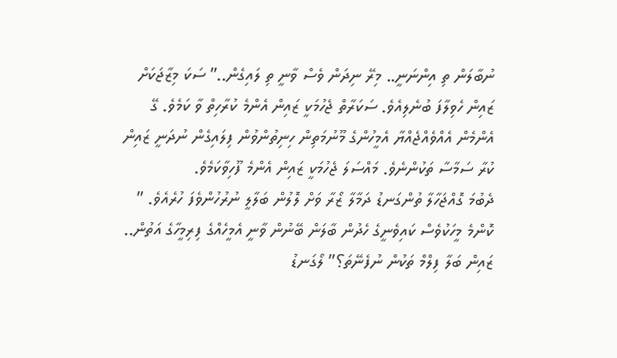ނުބާލަން ތި އިންނަނީ.. މިރޭ ނިދަން ވެސް ވާނީ ތި ލައިގެން..” ސަކަ މިޒާޖަކަށް ޒައިން ހެވިލާފަ ބުނެލިއެވެ. ސަކަރާތް ޖެހުމަކީ ޒައިން އެންމެ ކުރާހިތް ވާ ކަމެވެ. ގޭ އެންމެން އެއްވެއްޖެއްޔާ އެމީހުންގެ މޫނުމަތިން ހިނިތުންވުން ފިލައިގެން ނުދަނީ ޒައިން ކުރާ ސަމާސާ ތަކުންނެވެ. މައްސަލަ ޖެހުމަކީ ޒައިން އެންމެ ފޫހިވާކަމެވެ.
ދެބުމަ ގޮއްޖަހާލާ ތުންގަނޑު ދަމާލާ ޒޯރާ ވަށް ލޮލުން ބަލާލީ ނުރުހުންވެފަ ހުރެއެވެ. ” ކޮންމެ މީހަކުވެސް ކައިވެނީގެ ހެދުން ބާލަން ބޭނުން ވާނީ އެމީހެއްގެ ފިރިމީހާގެ އަތުން.. ޒައިން ބަލާ ފިލްމް ތަކުން ނުފެނޭތަ؟” ލޯގަނޑު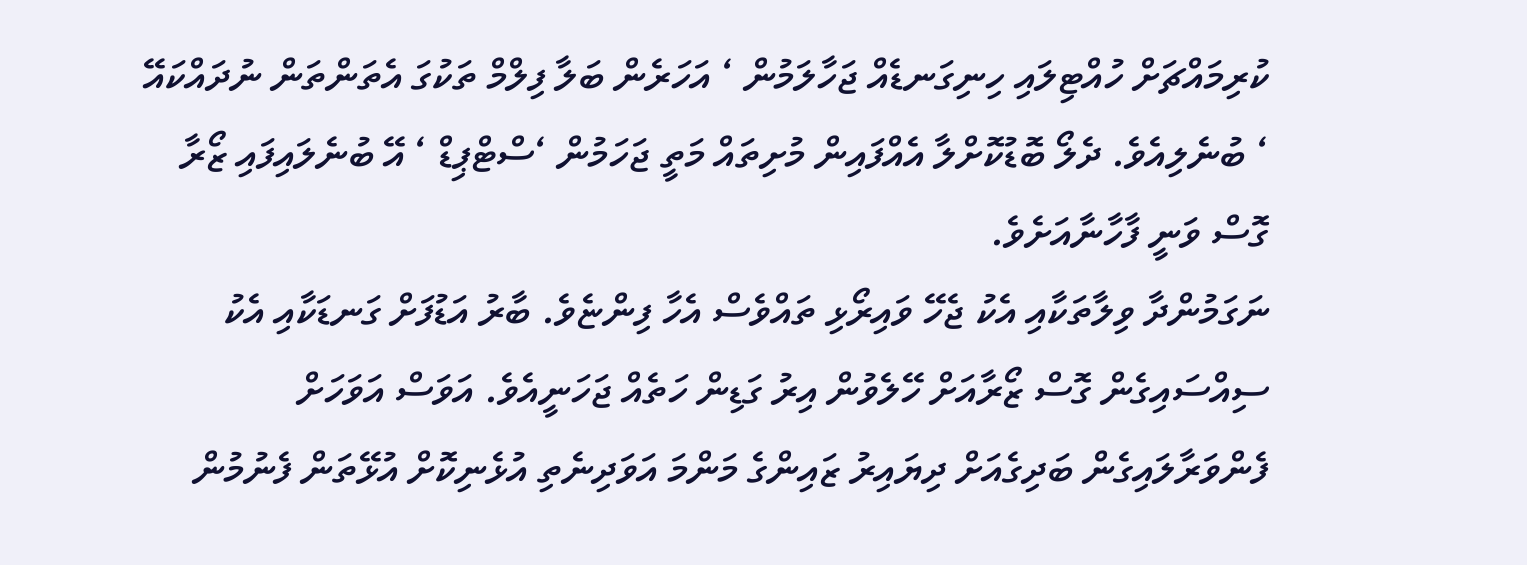ކުރިމައްޗަށް ހުއްޓިލައި ހިނިގަނޑެއް ޖަހާލަމުން ‘ އަހަރެން ބަލާ ފިލްމް ތަކުގަ އެތަންތަން ނުދައްކައޭ ‘ ބުނެލިއެވެ. ދެލޯ ބޮޑުކޮށްލާ އެއްފައިން މުށިތައް މަތީ ޖަހަމުން ‘ސްޓްޕިޑް ‘ އޭ ބުނެލައިފައި ޒޯރާ ގޮސް ވަނީ ފާހާނާއަށެވެ.
ނަގަމުންދާ ވިލާތަކާއި އެކު ޖެހޭ ވައިރޯޅި ތައްވެސް އެހާ ފިންޏެވެ. ބާރު އަޑުފަށް ގަނޑަކާއި އެކު ސިއްސައިގެން ގޮސް ޒޯރާއަށް ހޭލެވުން އިރު ގަޑިން ހަތެއް ޖަހަނީއެވެ. އަވަސް އަވަހަށް ފެންވަރާލައިގެން ބަދިގެއަށް ދިޔައިރު ޒައިންގެ މަންމަ އަވަދިނެތި އުޅެނިކޮށް އުޅޭތަން ފެނުމުން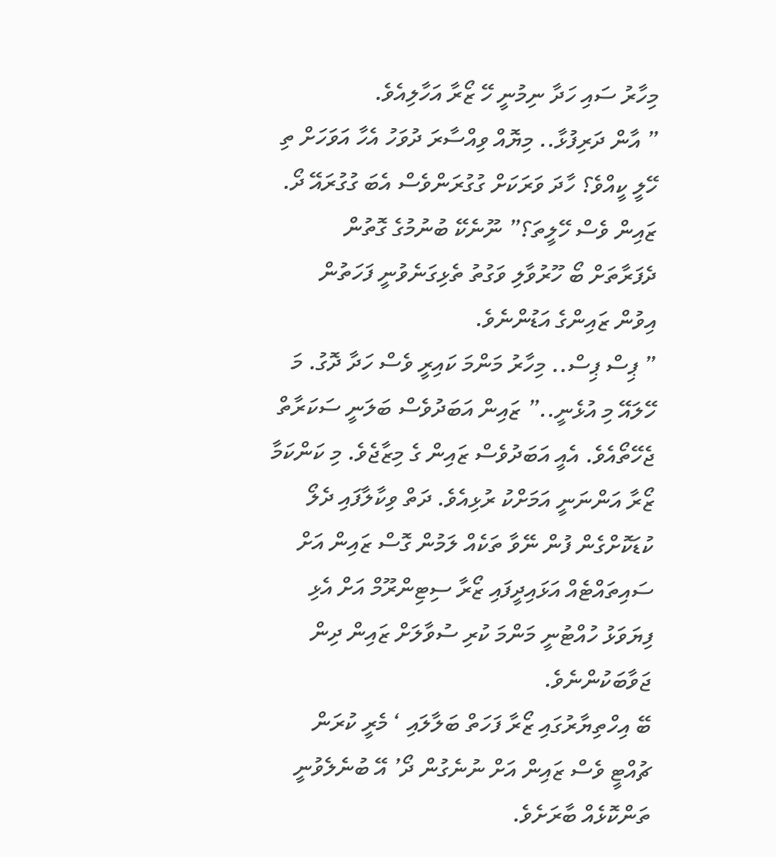މިހާރު ސައި ހަދާ ނިމުނީ ހޭ ޒޯރާ އަހާލިއެވެ.
” އާން ދަރިފުޅާ.. މިޔޮއް ވިއްސާރަ ދުވަހު އެހާ އަވަހަށް ތި ހޭލީ ކީއްވެ؟ ހާދަ ވަރަކަށް ގުގުރަންވެސް އެބަ ގުގުރައޭ ދޯ. ޒައިން ވެސް ހޭލީތަ؟” ނޫނެކޭ ބުނުމުގެ ގޮތުން ދެފަރާތަށް ބޯ ހޫރުވާލި ވަގުތު ތެޅިގަނެވުނީ ފަހަތުން އިވުން ޒައިންގެ އަޑުންނެވެ.
” ޕިސް ޕިސް.. މިހާރު މަންމަ ކައިރީ ވެސް ހަދާ ދޮގު. މަ ހޭލައޭ މި އުޅެނީ..” ޒައިން އަބަދުވެސް ބަލަނީ ސަކަރާތް ޖެހޭތޯއެވެ. އެއީ އަބަދުވެސް ޒައިން ގެ މިޒާޖެވެ. މި ކަންކަމާ ޒޯރާ އަންނަނީ އަމަށްކު ރުޅިއެވެ. ދަތް ވިކާލާފައި ދެލޯ ކުޑަކޮށްގެން ފުން ނޭވާ ތަކެއް ލަމުން ގޮސް ޒައިން އަށް ސައިތައްޓެއް އަޅައިދީފައި ޒޯރާ ސިޓިންރޫމް އަށް އެޅި ފިޔަވަޅު ހުއްޓުނީ މަންމަ ކުރި ސުވާލަށް ޒައިން ދިން ޖަވާބަކުންނެވެ.
ބޭ އިހްތިޔާރުގައި ޒޯރާ ފަހަތް ބަލާލައި ‘ މެރީ ކުރަން ޗުއްޓީ ވެސް ޒައިން އަށް ނުނެގުން ދޯ’ އޭ ބުނެލެވުނީ ތަންކޮޅެއް ބާރަށެވެ.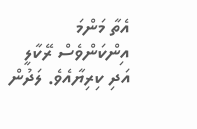އެތާ މަންމަ އިންކަންވެސް ރޭކާލީ އަދި ކިރިޔާއެވެ. ލަދުން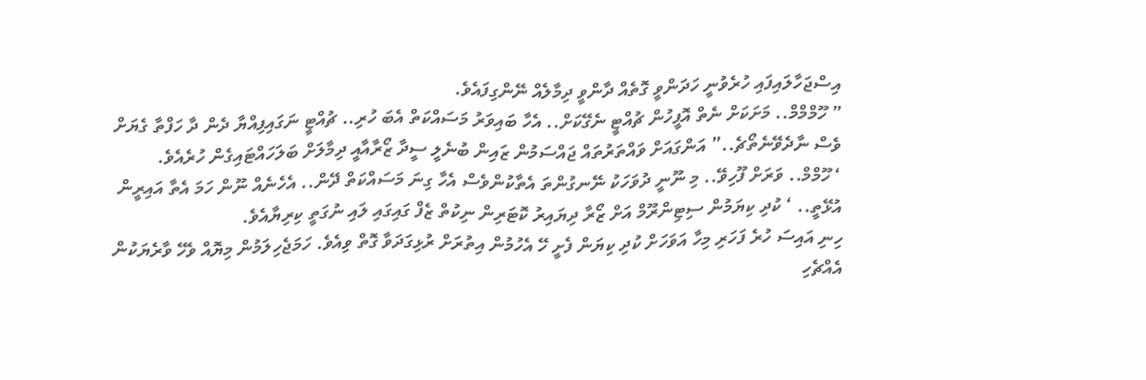އިސްޖަހާލައިފައި ހުރެވުނީ ހަދަންވީ ގޮތެއް ދާންވީ ދިމާލެއް ނޭންގިފައެވެ.
” ހޫމްމްމް.. މަށަކަށް ނެތް އޮފީހުން ޗުއްޓީ ނެގޭކަށް.. އެހާ ބައިވަރު މަސައްކަތް އެބަ ހުރި.. ޗުއްޓީ ނަގައިފިއްޔާ ދެން ދާ ހަފްތާ ގެޔަށް ވެސް ނާދެވޭނެތޯޗެ..” އަންގައަށް ވައްތަރުތައް ޖައްސަމުން ޒައިން ބުނެލީ ސީދާ ޒޯރާއާއީ ދިމާލަށް ބަލަހައްޓައިގެން ހުރެއެވެ.
‘ ހޫމްމް.. ވަރަށް ފޫހިވޭ.. މި ނޫނީ ދުވަހަކު ނޭނގުންތަ އެތާކުންވެސް އެހާ ގިނަ މަސައްކަތް ދޭން.. އެހެނެއް ނޫން ހަމަ އެތާ އައިރީން އުޅޭތީ.. ‘ ކުދި ކިޔަމުން ސިޓިންރޫމް އަށް ޒޯރާ ދިޔައިރު ކޮޓަރިން ނިކުތް ޒެފް ގައިގައި ލައި ނުގަތީ ކިރިޔާއެވެ.
ހިނި އައިސަ ހުރެ ފަހަރި މިހާ އަވަހަށް ކުދި ކިޔަން ފެށީ ހޭ އެހުމުން އިތުރަށް ރުޅިގަދަވާ ގޮތް ވިއެވެ. ހަމަޖެހިލަމުން މިޔޮއް ވެހޭ ވާރެޔަކުން އެއްޗެހި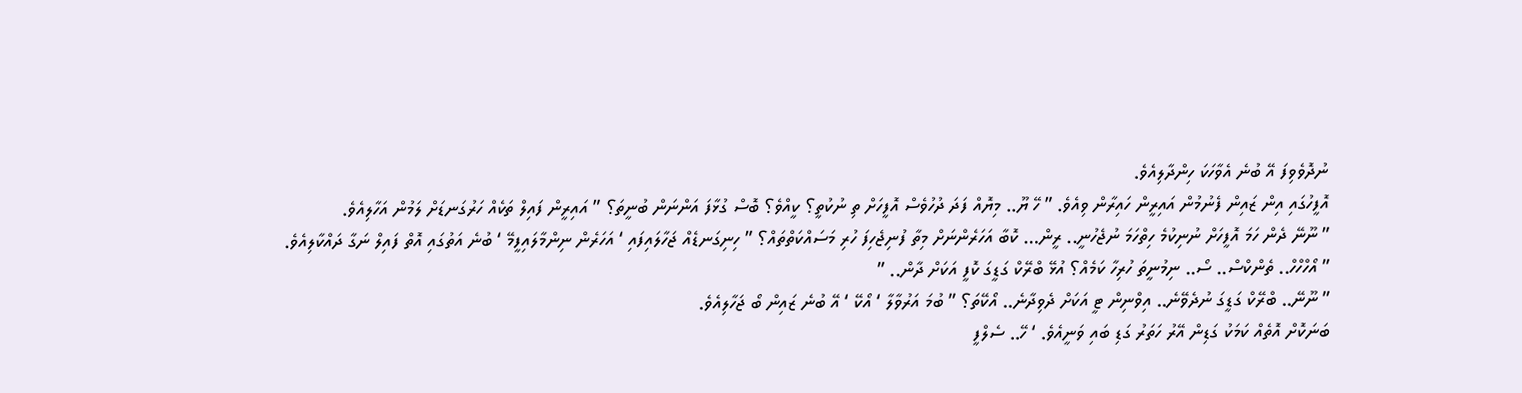ނުދޮވެވިފަ އޭ ބުނެ އެވާހަކަ ހިންދާލިއެވެ.
އޮފީހުގައި އިން ޒައިން ފެނުމުން އައިރީން ހައިރާން ވިއެވެ. ” ހޭ ޔޫ.. މިޔޮއް ފަދަ ދުހުވެސް އޮފީހަށް ތި ނުކުތީ؟ ކީއްވެ؟ ބޮސް ގުޅާފަ އަންނަން ބުނީތަ؟ ” އައިރީން ފައިލް ތަކެއް ހަރުގަނޑަށް ލަމުން އަހާލިއެވެ.
” ނޫނޭ ދެން ހަމަ އޮފީހަށް ނުނިކުމެ ހިތްހަމަ ނުޖެހުނީ.. ރީން… ކޮބާ އަހަރެންނަށް މިތާ ފުނިޖެހިފަ ހުރި މަސައްކަތްތައް؟ ” ހިނިގަނޑެއް ޖަހާލައިފައި ‘ އަހަރެން ނިންމާލައިފީމޭ ‘ ބުނެ އަތުގައި އޮތް ފައިލް ނަގާ ދައްކާލިއެވެ.
” އޯހްހްހް.. ތެންކްސް.. ސޯ.. ނިމުނީތަ ހުރިހާ ކަމެއް؟ އުޅޭ ބްރޭކް ގަޑީގަ ކޮފީ އަކަށް ދާން.. ”
” ނޫނޭ.. ބްރޭކް ގަޑީގަ ނުދެވޭނެ.. އިވްނިން ޓީ އަކަށް ދެވިދާނެ.. އޯކޭތަ؟ ” ބުމަ އަރުވާލާ ‘ އޯކޭ ‘ އޭ ބުނެ ޒައިން ބޯ ޖަހާލިއެވެ.
ބަނަކޮށް އޮތެއް ކަމަކު ގަޑިން އޭރު ހަތަރު ގަޑި ބައި ވަނީއެވެ. ‘ ހޭ.. ސެލްފީ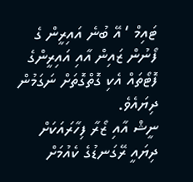ޓައިމް ‘ އޭ ބުނެ އައިރީން ގެ ފޯނުން ޒައިން އާއި އައިރީންގެ ފޮޓޯތައް އެކި ގޮތްގޮތަށް ނަގަމުން ދިޔައެވެ.
ނީޝް އާއި ޒޯރާ ފިހާރައަކަށް ދިޔައީ ރޭގަނޑުގެ ކެއުމަށް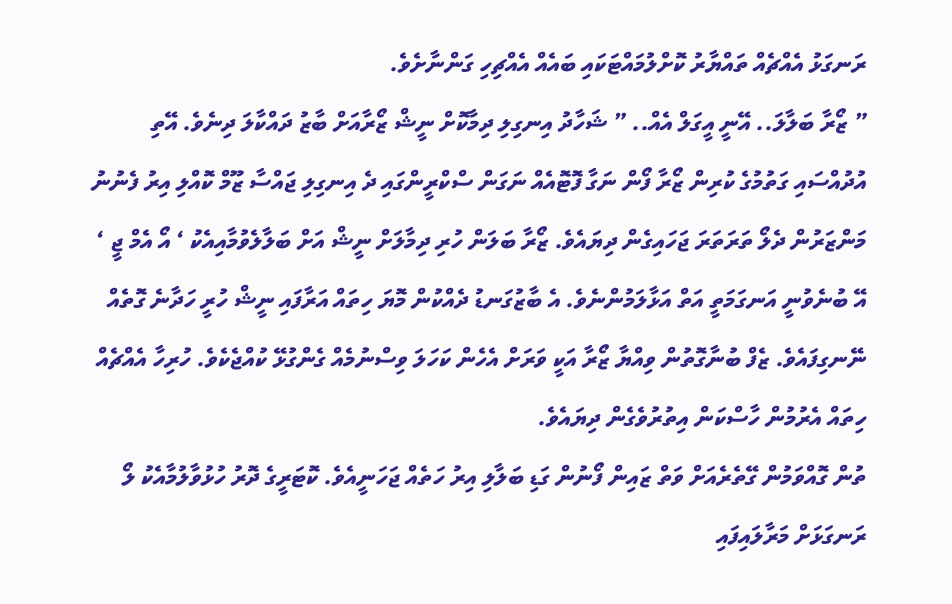ރަނގަޅު އެއްޗެއް ތައްޔާރު ކޮށްލުމައްޓަކައި ބައެއް އެއްޗިހި ގަންނާށެވެ.
” ޒޯރާ ބަލާލަ.. އޭނީ އީގަލް އެއް.. ” ޝަހާދު އިނގިލި ދިމާކޮށް ނީޝް ޒޯރާއަށް ބާޒު ދައްކާލަ ދިނެވެ. އޭތި އުދުއްސައި ގަތުމުގެ ކުރިން ޒޯރާ ފޯން ނަގާ ފޮޓޮއެއް ނަގަން ސްކްރީންގައި ދެ އިނގިލި ޖައްސާ ޒޫމް ކޮއްލި އިރު ފެނުނު މަންޒަރުން ދެލޯ ތަރަތަރަ ޖަހައިގެން ދިޔައެވެ. ޒޯރާ ބަލަން ހުރި ދިމާލަށް ނީޝް އަށް ބަލާލެވުމާއިއެކު ‘ އޯ އެމް ޖީ ‘ އޭ ބުނެވުނީ އަނގަމަތީ އަތް އަޅާލަމުންނެވެ. އެ ބާޒުގަނޑު ދެއްކުން މޮޔަ ހިތައް އަރާފައި ނީޝް ހުރީ ހަދާނެ ގޮތެއް ނޭނގިފައެވެ. ޒެފް ބުނާގޮތުން ވިއްޔާ ޒޯރާ އަކީ ވަރަށް އެހެން ކަހަލަ ވިސްނުމެއް ގެންގުޅޭ ކުއްޖެކެވެ. ހުރިހާ އެއްޗެއް ހިތައް އެރުމުން ހާސްކަން އިތުރުވެގެން ދިޔައެވެ.
ތުން ގޮއްވަމުން ގޭތެރެއަށް ވަތް ޒައިން ފޯނުން ގަޑި ބަލާލި އިރު ހަތެއް ޖަހަނީއެވެ. ކޮޓަރީގެ ދޮރު ހުޅުވާލުމާއެކު ލޯ ރަނގަޅަށް މަރާލައިފައި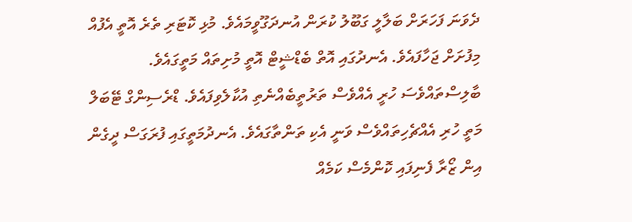ދެވަނަ ފަހަރަށް ބަލާލީ ގަބޫލު ކުރަން އުނދަގޫވީމައެވެ. މުޅި ކޮޓަރި ތެރެ އޮތީ އެފުއް މިފުށަށް ޖަހާފައެވެ. އެނދުގައި އޮތް ބެޑްޝީޓް އޮތީ މުށިތައް މަތީގައެވެ. ބާލިސްތައްވެސަ ހުރީ އެއްވެސް ތަރުތީބެއްނެތި އުކާލެވިފައެވެ. ޑްރެސިންގް ޓޭބަލް މަތީ ހުރި އެއްޗެހިތައްވެސް ވަނީ އެކި ތަންތާގައެވެ. އެނދުމަތީގައި ފުރަގަސް ދީގެން އިން ޒޯރާ ފެނިފައި ކޮންމެސް ކަމެއް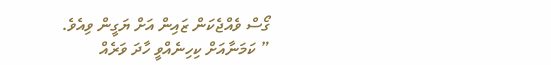ގޯސް ވެއްޖެކަން ޒައިން އަށް ޔަގީން ވިއެވެ.
” ކަމަނާއަށް ކިހިނެއްވީ ހާދަ ވަރެއް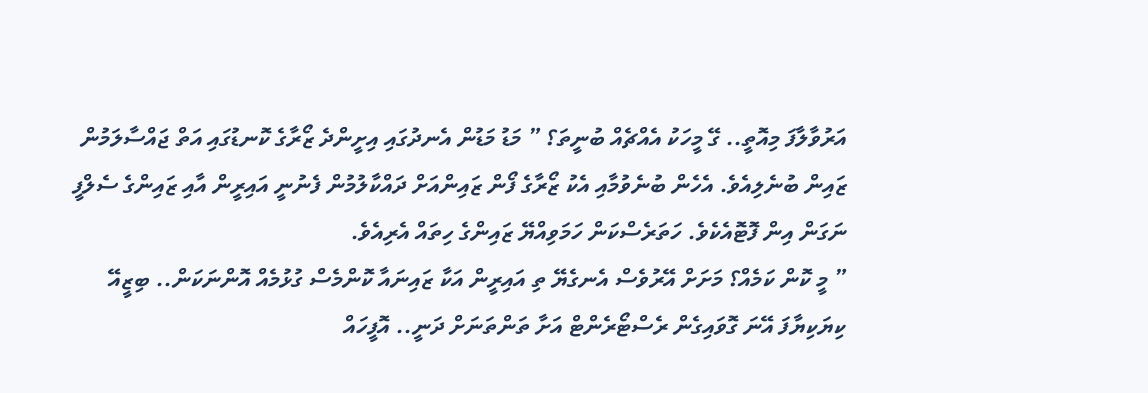އަރުވާލާފަ މިއޮތީ.. ގޭ މީހަކު އެއްޗެއް ބުނީތަ؟ ” މަޑު މަޑުން އެނދުގައި އިށީންދެ ޒޯރާގެ ކޮނޑުގައި އަތް ޖައްސާލަމުން ޒައިން ބުނެލިއެވެ. އެހެން ބުނެވުމާއި އެކު ޒޯރާގެ ފޯން ޒައިންއަށް ދައްކާލުމުން ފެނުނީ އައިރީން އާއި ޒައިންގެ ސެލްފީ ނަގަން އިން ފޮޓޮއެކެވެ. ހަތަރެސްކަން ހަމަވިއްޔޭ ޒައިންގެ ހިތައް އެރިއެވެ.
” މީ ކޮން ކަމެއް؟ މަށަށް އޭރުވެސް އެނގެޔޭ ތި އައިރީން އަކާ ޒައިނައާ ކޮންމެސް ގުޅުމެއް އޮންނަކަން.. ބިޒީއޭ ކިޔަކިޔާފަ އޭނަ ގޮވައިގެން ރެސްޓޯރެންޓް އަށާ ތަންތަނަށް ދަނީ.. އޮފީހައް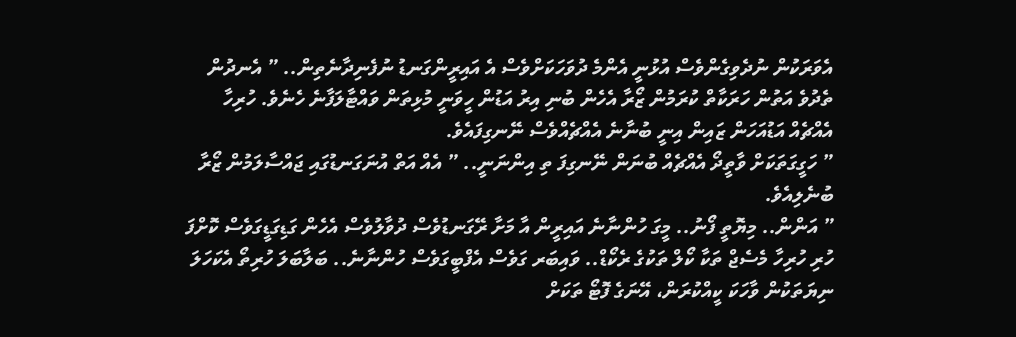އެވަރަކުން ނުދެވިގެންވެސް އުޅުނީ އެންމެ ދުވަހަކަށްވެސް އެ އައިރީންގަނޑު ނުފެނިދާނެތިން.. ” އެނދުން ތެދުވެ އަތުން ހަރަކާތް ކުރަމުން ޒޯރާ އެހެން ބުނި އިރު އަޑުން ހީވަނީ މުޅިތަން ވައްޓާލަފާނެ ހެނެވެ. ހުރިހާ އެއްޗެއް އަޑުއަހަން ޒައިން އިނީ ބުނާނެ އެއްޗެއްވެސް ނޭނގިފައެވެ.
” ހަގީގަތަކަށް ވާތީދޯ އެއްޗެއް ބުނަން ނޭނގިފަ ތި އިންނަނީ.. ” އެއް އަތް އުނަގަނޑުގައި ޖައްސާލަމުން ޒޯރާ ބުނެލިއެވެ.
” އަންން.. މިޔޮތީ ފޯނު.. މީގަ ހުންނާނެ އައިރީން އާ މަށާ ރޭގަނޑުވެސް ދުވާލުވެސް އެހެން ގަޑިގަޑީގަވެސް ކޮށްފަ ހުރި ހުރިހާ މެސެޖް ތަކާ ކޯލް ތަކުގެ ރެކޯޑް.. ވައިބަރ ގަވެސް އެފްބީގަވެސް ހުންނާނެ.. ބަލާބަލަ ހުރިތޯ އެކަހަލަ ނިޔަތަކުން ވާހަކަ ކީއްކުރަން، އޭނަގެ ފޮޓޯ ތަކަށް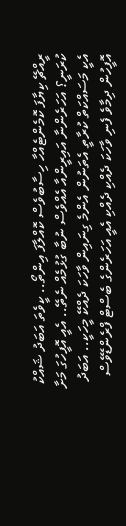ރީއްޗޭ ކިޔާފަ ކޮމެންޓެއްހާ ހިސާބުވެސް ކޮއްލާފަ އިންތޯ.. ކީވެތަ އަބަދު ޝައްކު ކުރަނީ؟ އަހަރެންނާ އައިރީންއާ އެއްވެސް ނުބާ ގުޅުމެއް ނެތޭ.. އެއީ އޮފީހުގަ މަށާ އެކީ މަސައްކަތް ކުރާތީ އެތަނުން އެންމެ ގިނައިން ވާހަކަ ދެއްކޭ މީހަކީ.. އަބަދު އޮފީހުން ދިމާވެ ފެނި ވާހަކަ ދެއްކި ދެއްކި އެއީ އަހަރެންގެ ބެސްޓް ފްރެންޑޭވެސް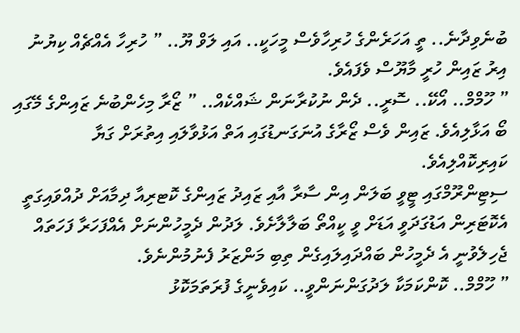ބުނެވިދާނެ.. ތީ އަހަރެންގެ ހުރިހާވެސް މީހަކީ.. އައި ލަވް ޔޫ.. ” ހުރިހާ އެއްޗެއް ކިޔުނު އިރު ޒައިން ހުރީ މާޔޫސް ވެފައެވެ.
” ހޫމްމް.. އޯކޭ.. ސޮރީ.. ދެން ނުކުރާނަން ޝައްކެއް.. ” ޒޯރާ މިހެންބުނެ ޒައިންގެ މޭގައި ބޯ އަޅާލިއެވެ. ޒައިން ވެސް ޒޯރާގެ އުނަގަނޑުގައި އަތް އަޅުވާލައި އިތުރަށް ގަޔާ ކައިރިކޮއްލިއެވެ.
ސިޓިންރޫމްގައި ޓީވީ ބަލަން އިން ސާރާ އާއި ޒައިދު ޒައިންގެ ކޮޓރިއާ ދިމާއަށް ދުއްވައިގަތީ އެކޮޓަރިން އަޑުގަދަވީ އަޑަށް ވީ ކީއްތޯ ބަލާލާށެވެ. ލަދުން ދެމީހުންނަށް އެއްފަހަރާ ފަހަތައް ޖެހިލެވުނީ އެ ދެމީހުން ބައްދައިލައިގެން ތިބި މަންޒަރު ފެނުމުންނެވެ.
” ހޫމްމް.. ކޮންކަމަކާ ލަދުގަންނަންވީ.. ކައިވެނީގެ ފުރަތަމަކޮޅު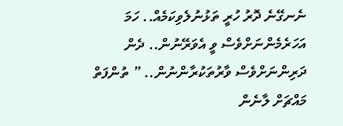ނެނގޭނެ ދޮރު ހުރީ ތަޅުނުލެވިކަމެއް.. ހަމަ އަހަރެމެންނަށްވެސް ވީ އެވަރޭނުން.. ދެން ދަރިންނަށްވެސް ވާރުތަކުރާންނުން.. ” ތުންފަތް މައްޗަށް ލާނެން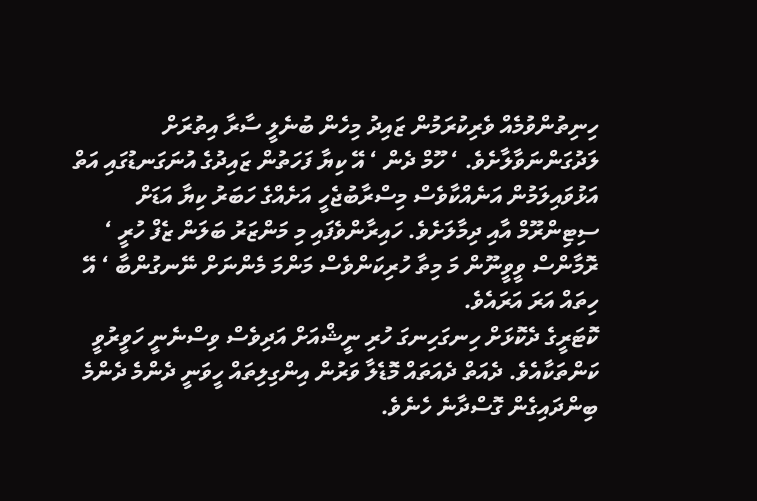ހިނިތުންވުމެއް ވެރިކުރަމުން ޒައިދު މިހެން ބުނެލީ ސާރާ އިތުރަށް ލަދުގަންނަވާލާށެވެ. ‘ ހޫމް ދެން ‘ އޭ ކިޔާ ފަހަތުން ޒައިދުގެ އުނަގަނޑުގައި އަތް އަޅުވައިލަމުން އަނެއްކާވެސް މިސްރާބުޖެހީ އަށެއްގެ ހަބަރު ކިޔާ އަޑަށް ސިޓިންރޫމް އާއި ދިމާލަށެވެ. ހައިރާންވެފައި މި މަންޒަރު ބަލަން ޒެފް ހުރީ ‘ ރޮމާންސް ވީވީނޫން މަ މިތާ ހުރިކަންވެސް މަންމަ މެންނަށް ނޭނގުންބާ ‘ އޭ ހިތައް އަރަ އަރައެވެ.
ކޮޓަރީގެ ދެކޮޅަށް ހިނގަހިނގަ ހުރި ނީޝްއަށް އަދިވެސް ވިސްނެނީ ހަވީރުވީ ކަންތަކާއެވެ. ދެއަތް ދެއަތައް މޮޑެލާ ވަރުން އިންގިލިތައް ހީވަނީ ދެންމެ ދެންމެ ބިންދައިގެން ގޮސްދާނެ ހެނެވެ.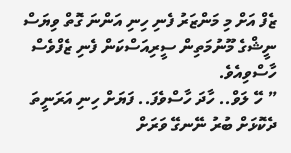ޒެފް އަށް މި މަންޒަރު ފެނި ހިނި އަންނަ ގޮތް ވިޔަސް ނީޝްގެ މޫނުމަތިން ސީރިއަސްކަން ފެނި ޒެފްވެސް ހާސްވިއެވެ.
” ހޭ ލަވް.. ހާދަ ހާސްވެފަ.. ފަޔަށް ހިނި އަރަނީތަ ދެކޮޅަށް ބުރު ނޭނގޭ ވަރަށް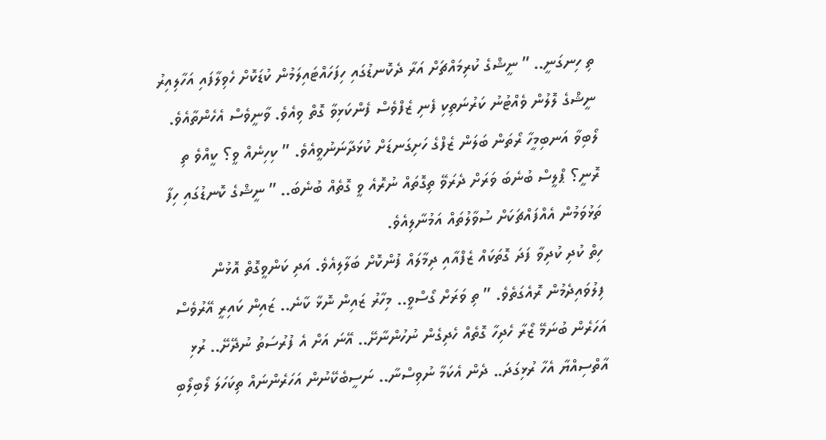ތި ހިނގަނީ.. ” ނީޝްގެ ކުރިމައްޗަށް އަރާ ދެކޮނޑުގައި ހިފަހައްޓައިލަމުން ކުޑަކޮށް ހެވިލާފައި އަހާލިއިރު ނީޝްގެ ލޮލުން ވެއްޓުނު ކަރުނަތިކި ފެނި ޒެފްވެސް ފެންކަޅިވާ ގޮތް ވިއެވެ. ވާނީވެސް އެހެންތާއެވެ. ލޯބިވާ އަނބިމީހާ ރޯތަން ބަލަން ޒެފްގެ ހަށިގަނޑަށް ކުޅަދާނަނުވީއެވެ. ” ކިހިނެއް ވީ؟ ކީއްވެ ތި ރޮނީ؟ ޕްލީސް ބުނެބަ ވަރަށް ދެރަވޭ ތިގޮތައް ނުރޮއެ ވީ ގޮތެއް ބުނެބަ.. ” ނީޝްގެ ކޮނޑުގައި ހިފާ ތަޅުވަމުން އެއްފައްޗަކަށް ސުވާލުތައް އަމުނާލިއެވެ.
ހިތް ކުދި ކުދިވާ ފަދަ ގޮތަކައް ޒެފްއާއި ދިމާލައް ފުންކޮށް ބަލާލިއެވެ. އަދި ކަންވީގޮތް އޮޅުން ފިލުވައިދެމުން ރޮއެގަތެވެ. ” ތި ވަރަށް ގޯސްވީ.. މިހާރު ޒައިން ނޮޅާ ކާނެ.. ޒައިން ކައިރީ އޭރުވެސް އަހަރެން ބުނަމޭ ޒޯރާ ހެދިހާ ގޮތެއް ހެދިގެން ނުހުންނާށޭ.. އޭނަ އަށް އެ ފުރުސަތު ނުދޭށޭ.. ރުޅި އާތްސިއްޔާ އެހާ ރުޅިގަދަ.. ދެން އެކަމާ ނުވިސްނާ.. ނަސީބެކޭނުން އަހަރެންނައް ތިކަހަލަ ލޯބިލޯބި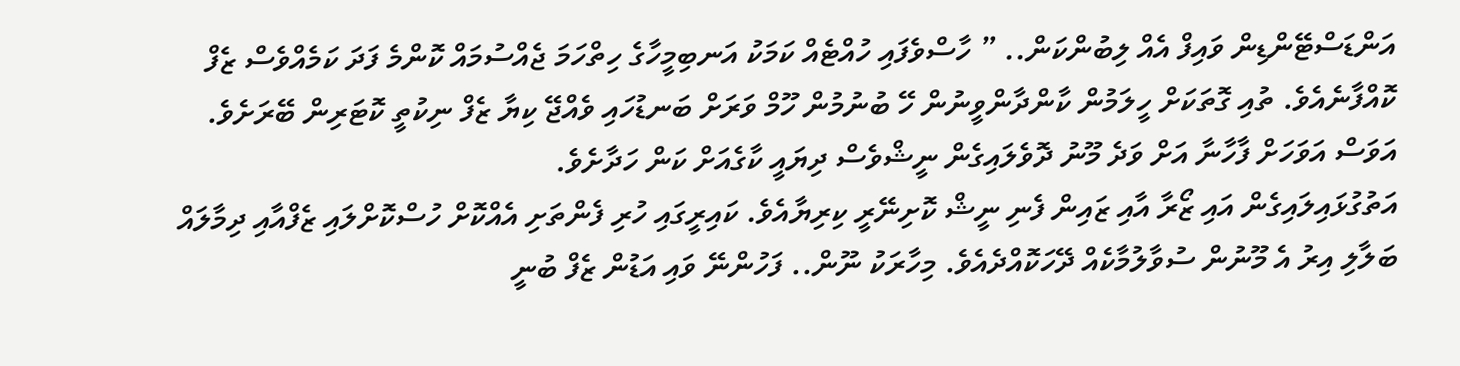އަންޑަސްޓޭންޑިން ވައިފް އެއް ލިބުންކަން.. ” ހާސްވެފައި ހުއްޓެއް ކަމަކު އަނބިމީހާގެ ހިތްހަމަ ޖެއްސުމައް ކޮންމެ ފަދަ ކަމެއްވެސް ޒެފް ކޮއްފާނެއެވެ. ތުއި ގޮތަކަށް ހީލަމުން ކާންދާންވީނުން ހޭ ބުނުމުން ހޫމް ވަރަށް ބަނޑުހައި ވެއްޖޭ ކިޔާ ޒެފް ނިކުތީ ކޮޓަރިން ބޭރަށެވެ. އަވަސް އަވަހަށް ފާހާނާ އަށް ވަދެ މޫނު ދޮވެލައިގެން ނީޝްވެސް ދިޔައީ ކާގެއަށް ކަން ހަދާށެވެ.
އަތުގުޅައިލައިގެން އައި ޒޯރާ އާއި ޒައިން ފެނި ނީޝް ކޮށިނޭރީ ކިރިޔާއެވެ. ކައިރީގައި ހުރި ފެންތަށި އެއްކޮށް ހުސްކޮށްލައި ޒެފްއާއި ދިމާލައް ބަލާލި އިރު އެ މޫނުން ސުވާލުމާކެއް ދޭހަކޮއްދެއެވެ. މިހާރަކު ނޫން.. ފަހުންނޭ ވައި އަޑުން ޒެފް ބުނީ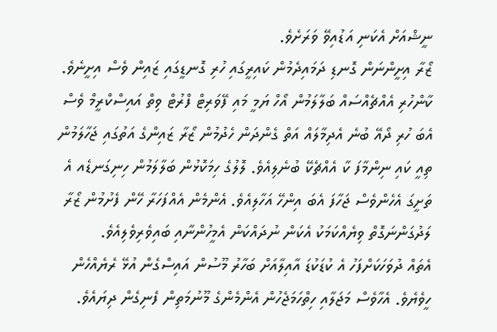ނީޝްއަށް އެކަނި އަޑުއިވޭ ވަރަށެވެ.
ޒޯރާ އިށީންނަން ގޮނޑި ދަމައިދެމުން ކައިރީގައި ހުރި ގޮނޑީގައި ޒައިން ވެސް އިށީނެވެ. ކާންހުރި އެއްޗެއްސައް ބަލާލަމުން އޯހް ޔަމީ މައި ފޭވަރިޓް ފްރުޓް ވިތް އައިސްކްރީމް ވެސް އެބަ ހުރި ދޯއޭ ބުނެ އެދިމާލައް އަތް ގެންދަން ހެދުމުން ޒޯރާ ޒައިންގެ އަތުގައި ޖަހާލަމުން ތިއީ ކައި ނިންމާފަ ކާ އެއްޗެކޭ ބުނެލިއެވެ. ލޮލުގެ ހިމަކޮޅުން ބަލާލަމުން ހިނިގަނޑެއ އެ ތަށީގަ އެހެންވެސް ޖަހާފަ އެބަ އިންހޭ އަހާލިއެވެ. އެންމެން އެއްފަހަރާ ހޭން ފެށުމުން ޒޯރާ ލަދުގަންނަގޮތް ވިޔެއްކަމަކު އެކަން ނުދައްކަން އެމީހުންނާއި ބައިވެރިވެލިއެވެ.
އެތައް ދުވަހަކަށްފަހު އެ ކުޑަކުޑަ އާއިލާއަށް ބަހާރު މޫސުން އައިސްގެން އުޅޭ ރެޔެއްހެން ހީވެޔެވެ. އެހާވެސް މަޖަލާއި ހިތްހަމަޖެހުން އެންމެންގެ މޫނުމަތިން ފެނިގެން ދިޔައެވެ.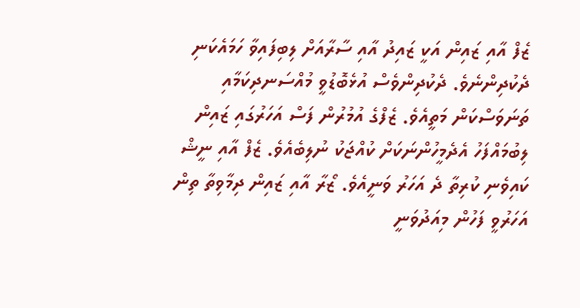ޒެފް އާއި ޒައިން އަކީ ޒައިދު އާއި ސާރާއަށް ލިބިފައިވާ ހަމައެކަނި ދެކުދިންނެވެ. ދެކުދިންވެސް އުޅެބޮޑުވީ މުއްސަނދިކަމާއި ތަނަވަސްކަން މަތީއެވެ. ޒެފްގެ އުމުރުން ފަސް އަހަރުގައި ޒައިން ލިބުމައްފަހު އެދެމީހުންނަކަށް ކުއްޖަކު ނުލިބެއެވެ. ޒެފް އާއި ނީޝް ކައިވެނި ކުރިތާ ދެ އަހަރު ވަނީއެވެ. ޒޯރާ އާއި ޒައިން ދިމާވިތާ ތިން އަހަރުވީ ފަހުން މިއަދުވަނީ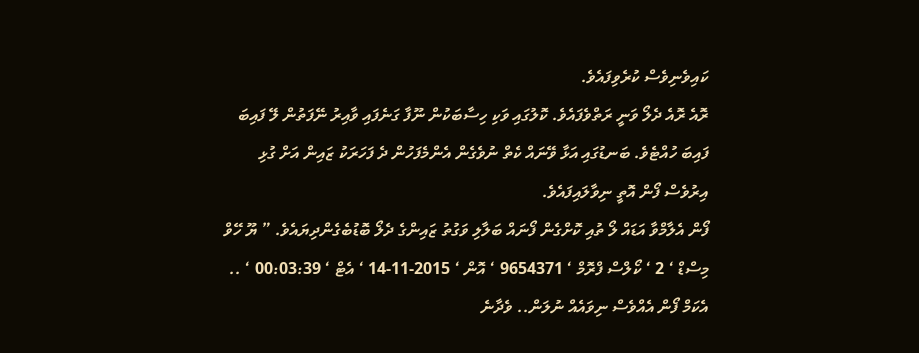ކައިވެނިވެސް ކުރެވިފައެވެ.
ރޮއެ ރޮއެ ދެލޯ ވަނީ ރަތްވެފައެވެ. ކޮލުގައި ވަކި ހިސާބަކުން ނޫފާ ގަނެފައި ވާއިރު ނޭފަތުން ލޭ ފައިބަ ފައިބަ ހުއްޓެވެ. ބަނޑުގައި އަޅާ ވޭނައް ކެތް ނުވެގެން އެންމެފަހުން ދެ ފަހަރަކު ޒައިން އަށް ގުޅި އިރުވެސް ފޯން އޮތީ ނިވާލައިފައެވެ.
ފޯން އެލާމްވާ އަޑައް ލޯ ތުއި ކޮށްގެން ފޯނައް ބަލާލި ވަގުތު ޒައިންގެ ދެލޯ ބޮޑުބެގެންދިޔައެވެ. ” ޔޫ ހޭވް މިސްޑް ‘ 2 ‘ ކޯލްސް ފްރޮމް ‘ 9654371 ‘ އޮން ‘ 2015-11-14 ‘ އެޓް ‘ 00:03:39 ‘ .. އެކަމް ފޯން އެއްވެސް ނިވައެއް ނުލަން.. ވެދާނެ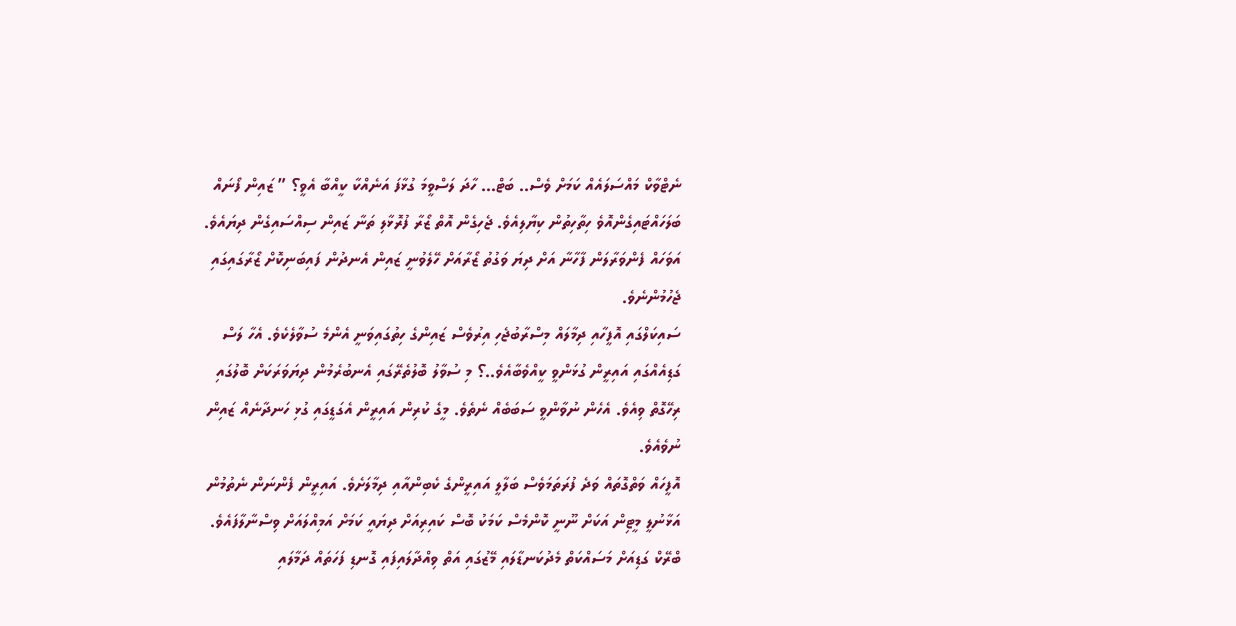ނެޓްވާކް މައްސަލައެއް ކަމަށް ވެސް.. ބަޓް… ހާދަ ލަސްވީމަ ގުޅާފަ އަނެއްކާ ކީއްބާ އެވީ؟ ” ޒައިން ފޯނައް ބަލަހައްޓައިގެންއޮވެ ހިތާހިތުން ކިޔާލިއެވެ. ޖެހިގެން އޮތް ޒޯރާ ފުރޮޅާލި ތަނާ ޒައިން ސިއްސައިގެން ދިޔައެވެ. އަވަހައް ފެންވަރާލަން ފާހާނާ އަށް ދިޔަ ވަގުތު ޒޯރާއަށް ހޭލެވުނީ ޒައިން އެނދުން ފައިބަނިކޮށް ޒޯރާގައިގައި ޖެހުމުންނެވެ.
ސައިކަލްގައި އޮފީހާއި ދިމާލައް މިސްރާބުޖެހި އިރުވެސް ޒައިންގެ ހިތުގައިވަނީ އެންމެ ސުވާލެކެވެ. އެހާ ލަސް ގަޑިއެއްގައި އައިރީން ގުޅަންވީ ކީއްވެބާއެވެ..؟ މި ސުވާލު ބޮލުތެރޭގައި އެނބުރެމުން ދިޔަވަރަކަށް ބޮލުގައި ރިހޭގޮތް ވިއެވެ. އެހެން ނުވާންވީ ސަބަބެއް ނެތެވެ. މީގެ ކުރިން އައިރީން އެގަޑީގައި ގުޅި ހަނދާނެއް ޒައިން ނުވެއެވެ.
އޮފީހައް ވަތްގޮތައް ވަދެ ފުރަތަމަވެސް ބަލާލީ އައިރީންގެ ކެބިންއާއި ދިމާލަށެވެ. އައިރީން ފެންނަން ނެތުމުން އަޅާނުލީ މީޓިން އަކަށް ނޫނީ ކޮންމެސް ކަމަކު ބޮސް ކައިރިއަށް ދިޔައީ ކަމަށް އަމިއްލައަށް ވިސްނާލާފައެވެ.
ބްރޭކް ގަޑިއަށް މަސައްކަތް މެދުކަނޑާލައި މޭޒުގައި އަތް ވިއްދާލައިފައި ގޮނޑި ފަހަތައް ދަމާލައި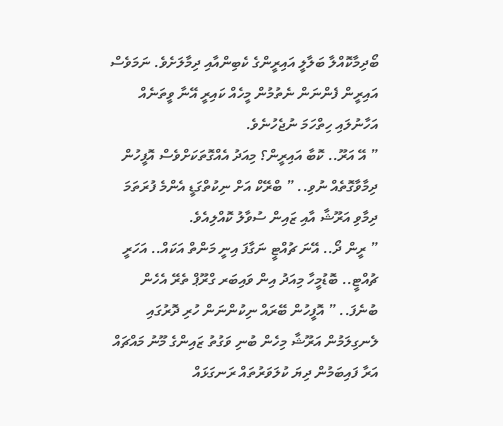ބޯދިމާކޮއްލާ ބަލާލީ އައިރީންގެ ކެބިންއާއި ދިމާލަށެވެ. ނަމަވެސް އައިރީން ފެންނަން ނެތުމުން މީހެއް ކައިރީ އޭނާ ވީތަނެއް އަހާނުލައި ހިތްހަމަ ނުޖެހުނެވެ.
” އޭ އަރޫ.. ކޮބާ އައިރީން؟ މިއަދު އެއްގޮތަކަށްވެސް އޮފީހުން ދިމާވާގޮތެއް ނުވި.. ” ބްރޭކް އަށް ނިކުތްގަޑީ އެންމެ ފުރަތަމަ ދިމާވި އަރޫޝާ އާއި ޒައިން ސުވާލު ކޮއްލިއެވެ.
” ރީން ދޯ.. އޭނަ ޗުއްޓީ ނަގާފަ އިނީ މަންތް އަކައް.. އަހަރީ ޗުއްޓީ.. ބޮޑުމީހާ މިއަދު އިން ވައިބަރ ގްރޫޕް ތެރޭ އެހެން ބުނެފަ.. ” އޮފީހުން ބޭރައް ނިކުންނަން ހުރި ދޮރުގައި ލެނގިލަމުން އަރޫޝާ މިހެން ބުނި ވަގުތު ޒައިންގެ މޫނު މައްޗައް އަރާ ފައިބަމުން ދިޔަ ކުލަވަރުތައް ރަނގަޅައް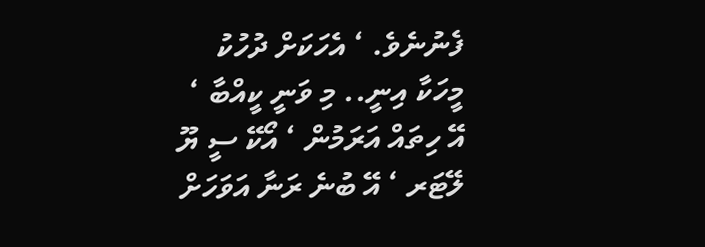ފެނުނެވެ. ‘ އެހަކަށް ދުހުކު މީހަކާ އިނީ.. މި ވަނީ ކީއްބާ ‘ އޭ ހިތައް އަރަމުން ‘ އޯކޭ ސީ ޔޫ ލޭޓަރ ‘ އޭ ބުނެ ރަނާ އަވަހަށް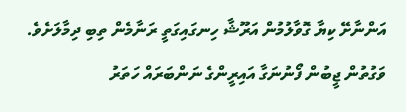އަންނާށޭ ކިޔާ ގޮވާލުމުން އަރޫޝާ ހިނގައިގަތީ ރަނާމެން ތިބި ދިމާލަށެވެ. ވަގުތުން ޖީބުން ފޯނުނަގާ އައިރީންގެ ނަންބަރައް ހަތަރު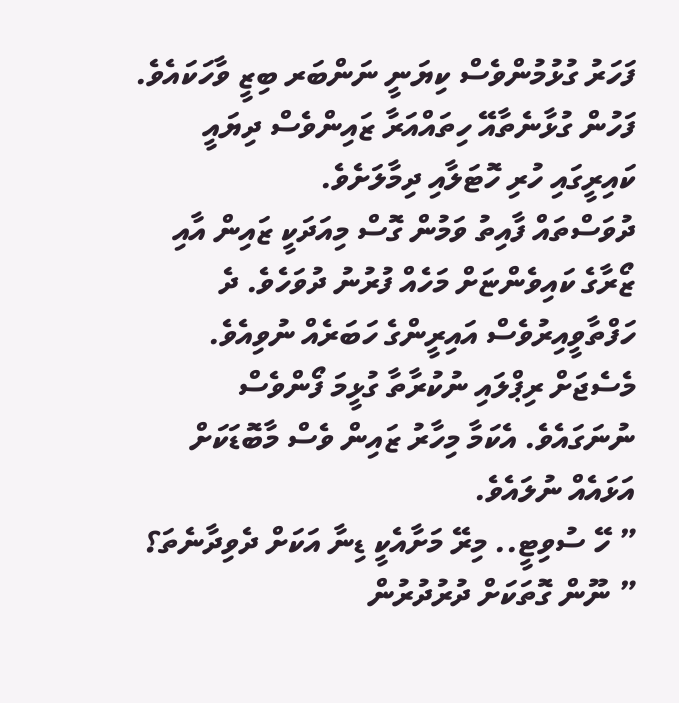ފަހަރު ގުޅުމުންވެސް ކިޔަނީ ނަންބަރ ބިޒީ ވާހަކައެވެ. ފަހުން ގުޅާނެތާއޭ ހިތައްއަރާ ޒައިންވެސް ދިޔައީ ކައިރީގައި ހުރި ހޮޓަލާއި ދިމާލަށެވެ.
ދުވަސްތައް ފާއިތު ވަމުން ގޮސް މިއަދަކީ ޒައިން އާއި ޒޯރާގެ ކައިވެންޏަށް މަހެއް ފުރުނު ދުވަހެވެ. ދެ ހަފްތާވީއިރުވެސް އައިރީންގެ ހަބަރެއް ނުވިއެވެ. މެސެޖަށް ރިޕްލައި ނުކުރާތާ ގުޅީމަ ފޯންވެސް ނުނަގައެވެ. އެކަމާ މިހާރު ޒައިން ވެސް މާބޮޑަކަށް އަޅައެއް ނުލައެވެ.
” ހޭ ސުވިޓީ.. މިރޭ މަށާއެކީ ޑިނާ އަކަށް ދެވިދާނެތަ؟ ” ނޫން ގޮތަކަށް ދުރުދުރުން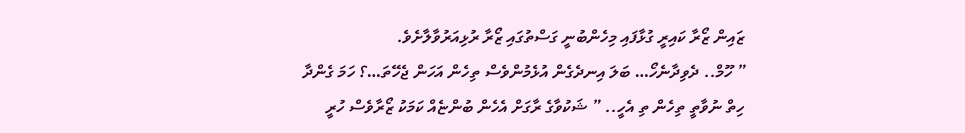ޒައިން ޒޯރާ ކައިރީ ގުޅާފައި މިހެންބުނީ ގަސްތުގައި ޒޯރާ ރުޅިއަރުވާލާށެވެ.
” ހޫމް.. ދެވިދާނެހޯ… ބަލަ އިނދެގެން އުޅެމުންވެސް ތިހެން އަހަން ޖެހޭތަ…؟ ހަމަ ގެންދާ ހިތް ނުވާތީ ތިހެން ތި އެހީ.. ” ޝަކުވާގެ ރާގަށް އެހެން ބުންޏެއް ކަމަކު ޒޯރާވެސް ހުރީ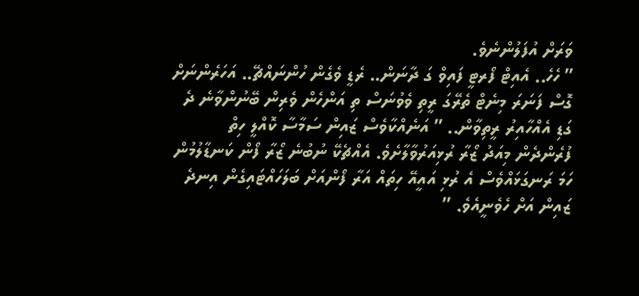ވަރަށް އުފަލުންނެވެ.
” ހެހެ.. އެއިޓް ފޯރޓީ ފައިވް ގަ ދާނަން.. ރެޑީ ވެގެން ހުންނައްޗޭ.. އަހަރެންނަށް ގޮސް ފަނަރަ މިނެޓް ތެރޭގަ ރީތި ވެވުނަސް ތި އަންހެން ވެރިން ބޭނުންވާނެ ދެ ގަޑި އެއްހާއިރު ރީތިވާން.. ” އަނެއްކާވެސް ޒައިން ސަމާސާ ކޮއްލީ ހިތް ފުރެންދެން މިއަދު ޒޯރާ ރުޅިއަރުވާލާށެވެ. އެއްޗެކޭ ނުބުނެ ޒޯރާ ފޯން ކަނޑާލުމުން ހަމަ ރަނގަޅައްވެސް އެ ރުޅި އައީއޭ ހިތައް އަރާ ފޯންއަށް ބަލަހައްޓައިގެން އިނދެ ޒައިން އަށް ހެވެނީއެވެ. ”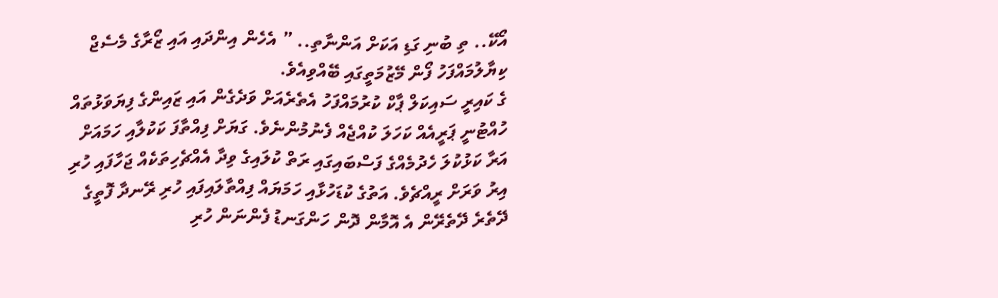އޯކޭ.. ތި ބުނި ގަޑި އަކަށް އަންނާތި.. ” އެހެން އިންދައި އައި ޒޯރާގެ މެސެޖް ކިޔާލުމައްފަހު ފޯން މޭޒުމަތީގައި ބޭއްވިއެވެ.
ގެ ކައިރީ ސައިކަލް ޕާކް ކުރުމައްފަހު އެތެރެއަށް ވަދެގެން އައި ޒައިންގެ ފިޔަވަޅުތައް ހުއްޓުނީ ޕަރީއެއް ކަހަލަ ކުއްޖެއް ފެނުމުންނެވެ. ގަޔަށް ފިއްތާފަ ކަކުލާއި ހަމައަށް އަރާ ކަޅުކުލަ ހެދުމެއްގެ ފަސްބައިގައި ރަތް ކުލައިގެ ވިދާ އެއްޗެހިތަކެއް ޖަހާފައި ހުރި އިރު ވަރަށް ރީއްޗެވެ. އަތުގެ ކުޑަހުޅާއި ހަމަޔައް ފިއްތާލައިފައި ހުރި ރޭނދާ ފޮތީގެ ދޭތެރެ ދޭތެރޭން އެ އޮމާން ދޮން ހަންގަނޑު ފެންނަން ހުރި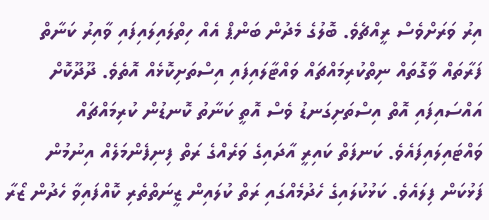އިރު ވަރަށްވެސް ރީއްޗެވެ. ބޮލުގެ މެދުން ބަންޕް އެއް ހިތްލައިލައިފައި ވާއިރު ކަނާތް ފަރާތައް ވާގޮތައް ނިތްކުރިމައްޗައް ވައްޓާލައިފައި އިސްތަށިކޮޅެއް އޮތެވެ. ދޫދޫކޮށް އައްސައިފައި އޮތް އިސްތަށިގަނޑު ވެސް އޮތީ ކަނާތު ކޮނޑުން ކުރިމައްޗައް ވައްޓައިލައިފައެވެ. ކަނފަތް ކައިރީ އާދައިގެ ވަރެއްގެ ރަތް ފިނިފެންމަލެއް އިނުމުން ފަޅުކަން ފިލައެވެ. ކަޅުކުލައިގެ ހެދުމެއްގައި ރަތް ކުލައިން ޒީނަތްތެރި ކޮއްފައިވާ ހެދުން ޒޯރާ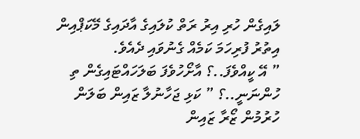ލައިގެން ހުރި އިރު ރަތް ކުލައިގެ އާދައިގެ މޭކަޕްއިން އިތުރު ފުރިހަމަ ކަމެއް ގެނުވައި ދެއެވެ.
” އޭ ކީއްވެފަ..؟ އާށޯހުވެފަ ބަލަހައްޓައިގެން ތި ހުންނަނީ..؟ ” ކަޅި ޖަހާނުލާ ޒައިން ބަލަން ހުރުމުން ޒޯރާ ޒައިން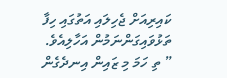ކައިރިއަށް ޖެހިލައި އަތުގައި ހިފާ ތަޅުވައިގަންނަމުން އަހާލިއެވެ.
” ތި ހަމަ މި ޒައިން އިނދެގެން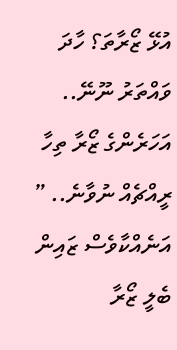އުޅޭ ޒޯރާތަ؟ ހާދަ ވައްތަރު ނޫނޭ.. އަހަރެންގެ ޒޯރާ ތިހާ ރީއްޗެއް ނުވާނެ.. ” އަނެއްކާވެސް ޒައިން ބެލީ ޒޯރާ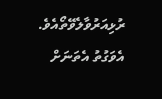ރުޅިއަރުވާލެވޭތޯއެވެ. އެވަގުތު އެތަނަށް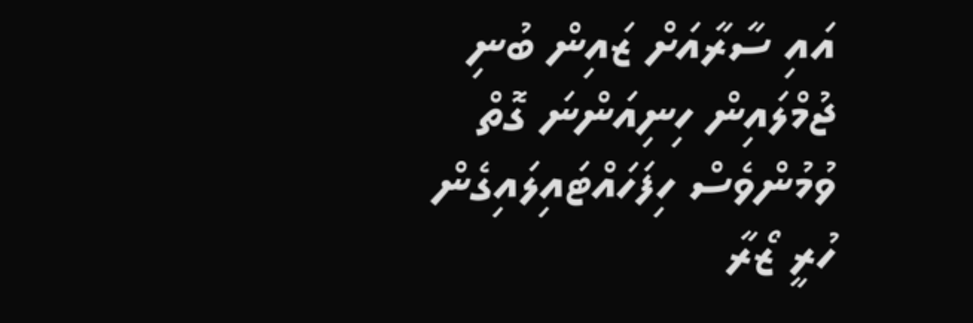އައި ސާރާއަށް ޒައިން ބުނި ޖުމްލައިން ހިނިއަންނަ ގޮތް ވުމުންވެސް ހިފަހައްޓައިލައިގެން ހުރީ ޒޯރާ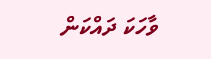ވާހަކަ ދައްކަން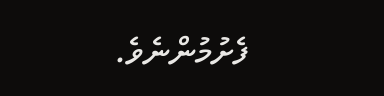ފެށުމުންނެވެ.